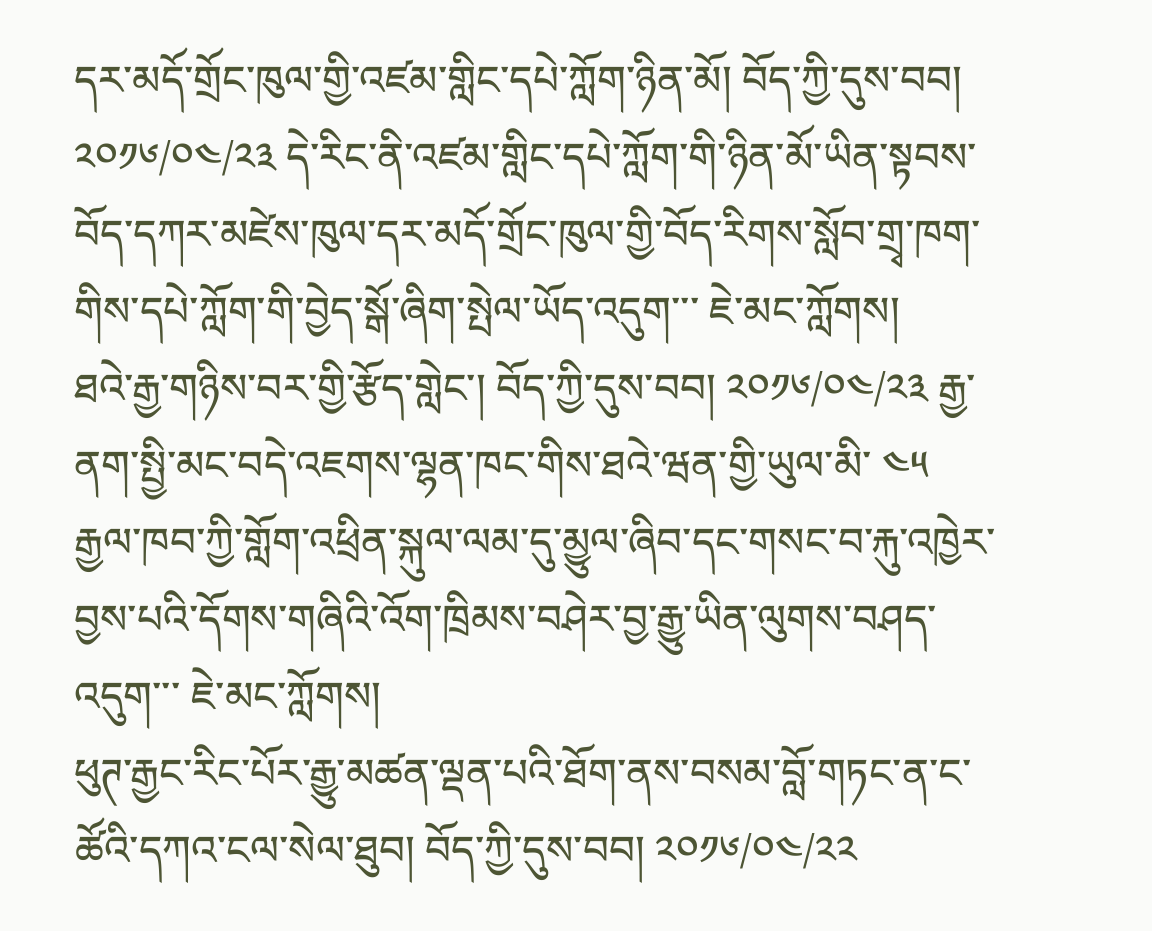དར་མདོ་གྲོང་ཁུལ་གྱི་འཛམ་གླིང་དཔེ་ཀློག་ཉིན་མོ། བོད་ཀྱི་དུས་བབ། ༢༠༡༦/༠༤/༢༣ དེ་རིང་ནི་འཛམ་གླིང་དཔེ་ཀློག་གི་ཉིན་མོ་ཡིན་སྟབས་བོད་དཀར་མཛེས་ཁུལ་དར་མདོ་གྲོང་ཁུལ་གྱི་བོད་རིགས་སློབ་གྲྭ་ཁག་གིས་དཔེ་ཀློག་གི་བྱེད་སྒོ་ཞིག་སྤེལ་ཡོད་འདུག་་་ ཇེ་མང་ཀློགས།
ཐའེ་རྒྱ་གཉིས་བར་གྱི་རྩོད་གླེང་། བོད་ཀྱི་དུས་བབ། ༢༠༡༦/༠༤/༢༣ རྒྱ་ནག་སྤྱི་མང་བདེ་འཇགས་ལྷན་ཁང་གིས་ཐའེ་ཝན་གྱི་ཡུལ་མི་ ༤༥ རྒྱལ་ཁབ་ཀྱི་གློག་འཕྲིན་སྐུལ་ལམ་དུ་མྱུལ་ཞིབ་དང་གསང་བ་རྐུ་འཁྱེར་བྱས་པའི་དོགས་གཞིའི་འོག་ཁྲིམས་བཤེར་བྱ་རྒྱུ་ཡིན་ལུགས་བཤད་འདུག་་་ ཇེ་མང་ཀློགས།
ཕུཊ་རྒྱང་རིང་པོར་རྒྱུ་མཚན་ལྡན་པའི་ཐོག་ནས་བསམ་བློ་གཏང་ན་ང་ཚོའི་དཀའ་ངལ་སེལ་ཐུབ། བོད་ཀྱི་དུས་བབ། ༢༠༡༦/༠༤/༢༢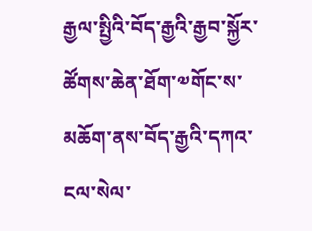རྒྱལ་སྤྱིའི་བོད་རྒྱའི་རྒྱབ་སྐྱོར་ཚོགས་ཆེན་ཐོག་༧གོང་ས་མཆོག་ནས་བོད་རྒྱའི་དཀའ་ངལ་སེལ་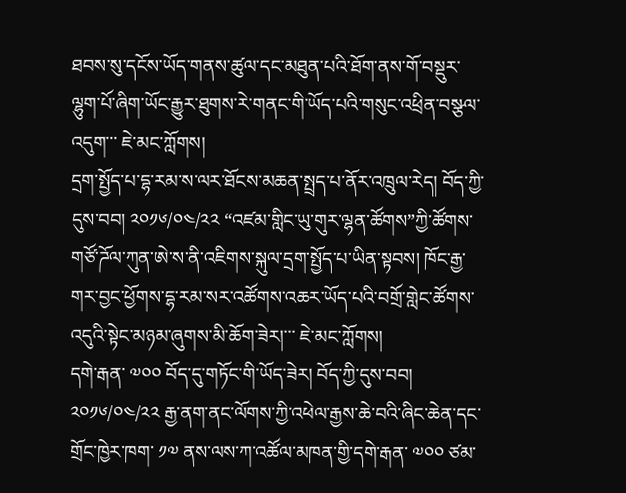ཐབས་སུ་དངོས་ཡོད་གནས་ཚུལ་དང་མཐུན་པའི་ཐོག་ནས་གོ་བསྡུར་ལྷུག་པོ་ཞིག་ཡོང་རྒྱུར་ཐུགས་རེ་གནང་གི་ཡོད་པའི་གསུང་འཕྲིན་བསྩལ་འདུག་་་ ཇེ་མང་ཀློགས།
དྲག་སྤྱོད་པ་དྷ་རམ་ས་ལར་ཐོངས་མཆན་སྤྲད་པ་ནོར་འཁྲུལ་རེད། བོད་ཀྱི་དུས་བབ། ༢༠༡༦/༠༤/༢༢ “འཛམ་གླིང་ཡུ་གུར་ལྷན་ཚོགས”ཀྱི་ཚོགས་གཙོ་ཌོལ་ཀུན་ཨེ་ས་ནི་འཇིགས་སྐུལ་དྲག་སྤྱོད་པ་ཡིན་སྟབས། ཁོང་རྒྱ་གར་བྱང་ཕྱོགས་དྷ་རམ་སར་འཚོགས་འཆར་ཡོད་པའི་བགྲོ་གླེང་ཚོགས་འདུའི་སྟེང་མཉམ་ཞུགས་མི་ཆོག་ཟེར།་་་ ཇེ་མང་ཀློགས།
དགེ་རྒན་ ༧༠༠ བོད་དུ་གཏོང་གི་ཡོད་ཟེར། བོད་ཀྱི་དུས་བབ། ༢༠༡༦/༠༤/༢༢ རྒྱ་ནག་ནང་ལོགས་ཀྱི་འཕེལ་རྒྱས་ཆེ་བའི་ཞིང་ཆེན་དང་གྲོང་ཁྱེར་ཁག་ ༡༧ ནས་ལས་ཀ་འཚོལ་མཁན་གྱི་དགེ་རྒན་ ༧༠༠ ཙམ་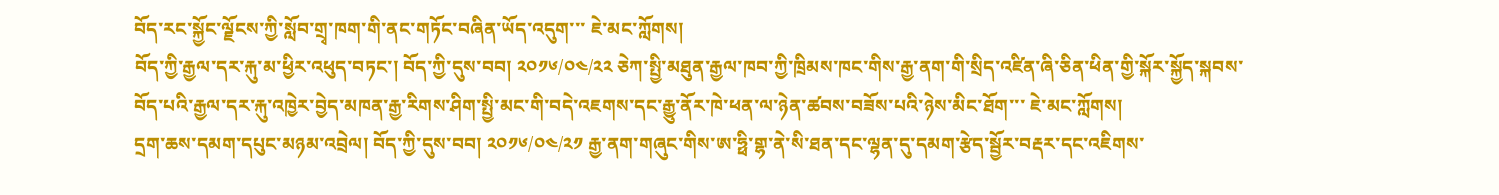བོད་རང་སྐྱོང་ལྗོངས་ཀྱི་སློབ་གྲྭ་ཁག་གི་ནང་གཏོང་བཞིན་ཡོད་འདུག་་་ ཇེ་མང་ཀློགས།
བོད་ཀྱི་རྒྱལ་དར་རྐུ་མ་ཕྱིར་འཕུད་བཏང་། བོད་ཀྱི་དུས་བབ། ༢༠༡༦/༠༤/༢༢ ཅེཀ་སྤྱི་མཐུན་རྒྱལ་ཁབ་ཀྱི་ཁྲིམས་ཁང་གིས་རྒྱ་ནག་གི་སྲིད་འཛིན་ཞི་ཅིན་ཕིན་གྱི་སྐོར་སྐྱོད་སྐབས་བོད་པའི་རྒྱལ་དར་རྐུ་འཁྱེར་བྱེད་མཁན་རྒྱ་རིགས་ཤིག་སྤྱི་མང་གི་བདེ་འཇགས་དང་རྒྱུ་ནོར་ཁེ་ཕན་ལ་ཉེན་ཚབས་བཟོས་པའི་ཉེས་མིང་ཐོག་་་ ཇེ་མང་ཀློགས།
དྲག་ཆས་དམག་དཔུང་མཉམ་འབྲེལ། བོད་ཀྱི་དུས་བབ། ༢༠༡༦/༠༤/༢༡ རྒྱ་ནག་གཞུང་གིས་ཨ་ཧྥི་གྷ་ནེ་སི་ཐན་དང་ལྷན་དུ་དམག་རྩེད་སྦྱོར་བརྡར་དང་འཇིགས་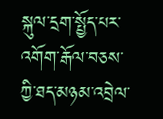སྐུལ་དྲག་སྤྱོད་པར་འགོག་རྒོལ་བཅས་ཀྱི་ཐད་མཉམ་འབྲེལ་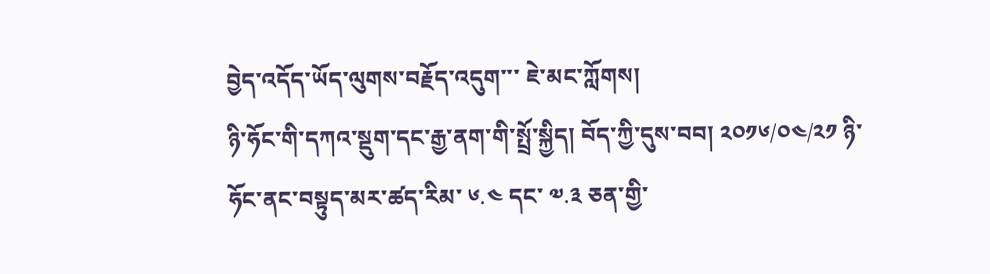བྱེད་འདོད་ཡོད་ལུགས་བརྗོད་འདུག་་་ ཇེ་མང་ཀློགས།
ཉི་ཧོང་གི་དཀའ་སྡུག་དང་རྒྱ་ནག་གི་སྤྲོ་སྐྱིད། བོད་ཀྱི་དུས་བབ། ༢༠༡༦/༠༤/༢༡ ཉི་ཧོང་ནང་བསྟུད་མར་ཚད་རིམ་ ༦.༤ དང་ ༧.༣ ཅན་གྱི་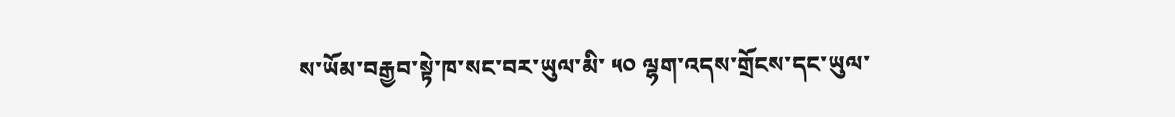ས་ཡོམ་བརྒྱབ་སྟེ་ཁ་སང་བར་ཡུལ་མི་ ༥༠ ལྷག་འདས་གྲོངས་དང་ཡུལ་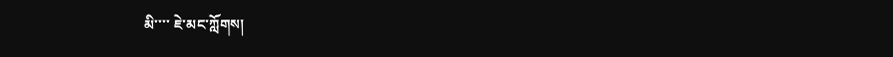མི་་་་ ཇེ་མང་ཀློགས།